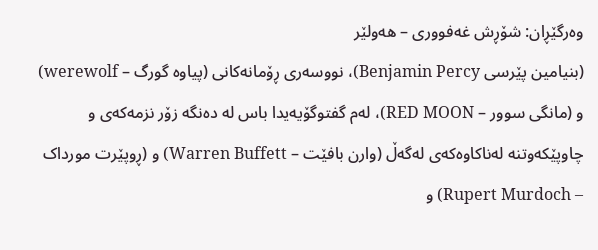وەرگێڕان: شۆڕش غەفووری – هەولێر
(بنیامین پێرسی Benjamin Percy)، نووسەری ڕۆمانەکانی (پیاوە گورگ – werewolf) و (مانگی سوور – RED MOON)، لەم گفتوگۆیەیدا باس لە دەنگە زۆر نزمەکەی و چاوپێکەوتنە لەناکاوەکەی لەگەڵ (وارن بافێت – Warren Buffett) و (ڕوپێرت مورداک – Rupert Murdoch) و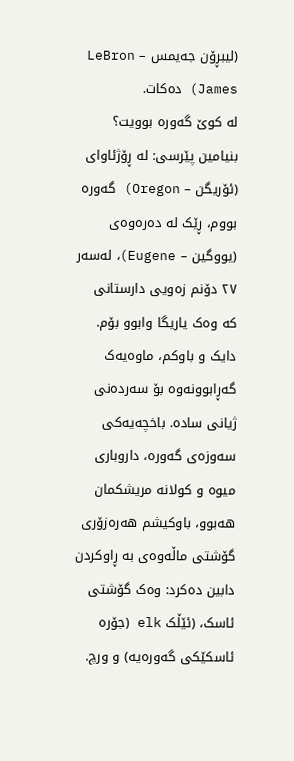(لیبڕۆن جەیمس – LeBron James) دەکات.
لە کوێ گەورە بوویت؟
بنیامین پێرسی: لە ڕۆژئاوای (ئۆریگن – Oregon) گەورە بووم، ڕێک لە دەرەوەی (یووگین – Eugene)، لەسەر ٢٧ دۆنم زەویی دارستانی کە وەک یاریگا وابوو بۆم. دایک و باوکم، ماوەیەک گەڕابوونەوە بۆ سەردەنی ژیانی سادە. باخچەیەکی سەوزەی گەورە، داروباری میوە و کولانە مریشکمان هەبوو، باوکیشم هەرەزۆری گۆشتی ماڵەوەی بە ڕاوکردن دابین دەکرد: وەک گۆشتی ئاسک، (ئێڵک elk (جۆرە ئاسکێکی گەورەیە) و ورچ.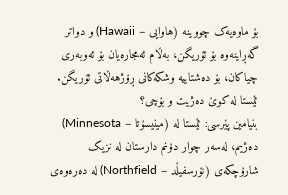بۆ ماوەیەک چووینە (هاوایی – Hawaii) و دواتر گەڕاینەوە بۆ ئۆریگن، بەڵام ئەمجارەیان بۆ ئەوبەری چیاکان، بۆ دەشتاییە وشکەکانی ڕۆژهەڵاتی ئۆریگن.
ئێستا لە کوێ دەژیت و بۆچی؟
بنیامین پێرسی: ئێستا لە (مینیسۆتا – Minnesota) دەژیم، لەسەر چوار دۆنم دارستان لە نزیک شارۆچکەی (نۆرسفیڵد – Northfield) لە دەرەوەی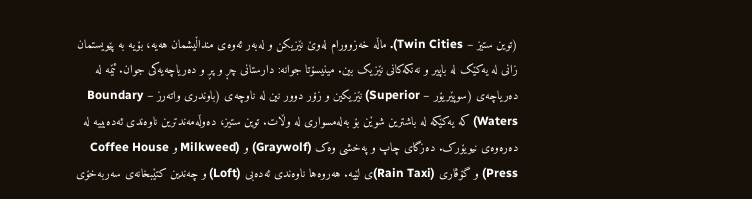(توین ستیز – Twin Cities). ماڵە خەزوورام لەوێ نێزیکن و لەبەر ئەوەی منداڵیشمان هەیە، بۆیە بە پێویستمان زانی لە یەکێک لە باپیر و نەنکەکانی نێزیک بین. مینیسۆتا جوانە: دارستانی چڕ و پڕ و دەریاچەیەکی جوان. ئێمە لە دەریاچەی (سوپێریۆر – Superior) نێزیکین و زۆر دوور نین لە ناوچەی (باوندری واتەرز – Boundary Waters) کە یەکێکە لە باشترین شوێن بۆ بەلەمسواری لە وڵات. توین ستیز، دەوڵەمەندترین ناوەندی ئەدەبییە لە دەرەوەی نیویۆرک. دەزگای چاپ و پەخشی وەک (Graywolf) و (Milkweed و Coffee House Press) و گۆڤاری (Rain Taxi)ی لێیە. هەروەها ناوەندی ئەدەبی (Loft) و چەندین کتێبخانەی سەربەخۆی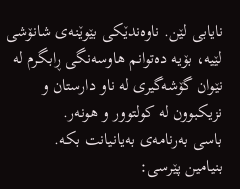نایابی لێن. ناوەندێکی بێوێنەی شانۆشی لێیە، بۆیە دەتوانم هاوسەنگی ڕابگرم لە نێوان گۆشەگیری لە ناو دارستان و نزیکبوون لە کولتوور و هونەر.
باسی بەرنامەی بەیانیانت بکە.
بنیامین پێرسی: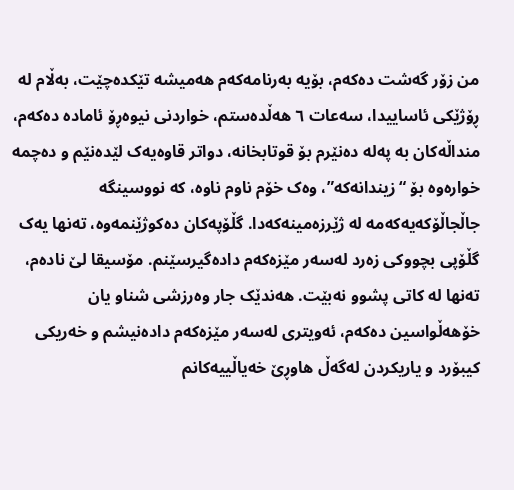من زۆر گەشت دەکەم، بۆیە بەرنامەکەم هەمیشە تێکدەچێت، بەڵام لە ڕۆژێکی ئاساییدا، سەعات ٦ هەڵدەستم، خواردنی نیوەڕۆ ئامادە دەکەم، منداڵەکان بە پەلە دەنێرم بۆ قوتابخانە، دواتر قاوەیەک لێدەنێم و دەچمە خوارەوە بۆ “زیندانەکە”، وەک خۆم ناوم ناوە، کە نووسینگە جاڵجاڵۆکەیەکەمە لە ژێرزەمینەکەدا. گڵۆپەکان دەکوژێنمەوە، تەنها یەک گڵۆپی بچووکی زەرد لەسەر مێزەکەم دادەگیرسێنم. مۆسیقا لێ نادەم، تەنها لە کاتی پشوو نەبێت. هەندێک جار وەرزشی شناو یان خۆهەڵواسین دەکەم، ئەویتری لەسەر مێزەکەم دادەنیشم و خەریکی کیبۆرد و یاریکردن لەگەڵ هاوڕێ خەیاڵییەکانم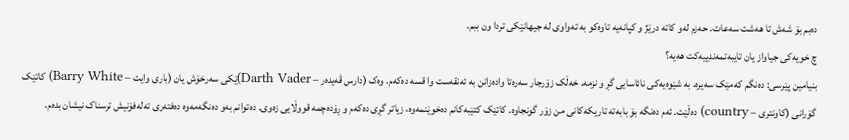دەبم بۆ شەش تا هەشت سەعات. حەزم لەو کاتە درێژ و کپانەیە تاوەکو بە تەواوی لە جیهانێکی تردا ون ببم.
چ خویەکی جیاواز یان تایبەتمەندییەکت هەیە؟
بنیامین پێرسی: دەنگم کەمێک سەیرە. بە شێوەیەکی نائاسایی گڕ و نزمە. خەڵک زۆرجار سەرەتا وادەزانن بە ئەنقەست وا قسە دەکەم. وەک (دارس ڤەیدەر – Darth Vader)ێکی سەرخۆش یان (باری وایت – Barry White) کاتێک گۆرانی (کاونتری – country) دەڵێت. ئەم دەنگە بۆ بابەتە تاریکەکانی من زۆر گونجاوە. کاتێک کتێبەکانم دەخوێنمەوە، زیاتر گڕی دەکەم و ڕۆدەچمە قووڵایی زەوی. دەتوانم بەو دەنگەمەوە دەفتەری تەلەفۆنیش ترسناک نیشان بدەم.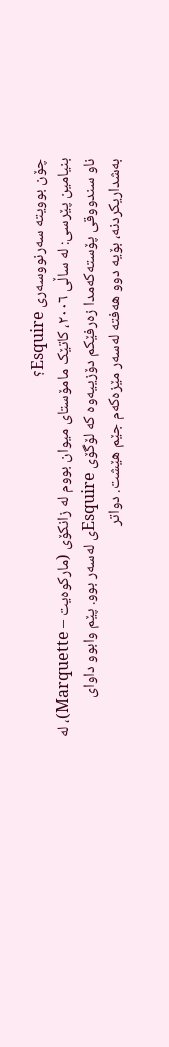چۆن بوویتە سەرنووسەری Esquire؟
بنیامین پێرسی: لە ساڵی ٢٠٠٦، کاتێک مامۆستای میوان بووم لە زانکۆی (مارکوەیت – Marquette)، لە ناو سندووقی پۆستەکەمدا زەرفێکم دۆزییەوە کە لۆگۆی Esquireی لەسەر بوو. پێم وابوو داوای بەشداریکردنە، بۆیە دوو هەفتە لەسەر مێزەکەم جێم هێشت. دواتر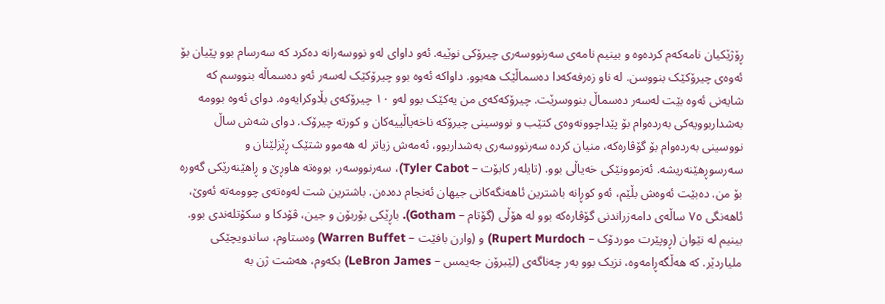ڕۆژێکیان نامەکەم کردەوە و بینیم نامەی سەرنووسەری چیرۆکی نوێیە. ئەو داوای لەو نووسەرانە دەکرد کە سەرسام بوو پێیان بۆ ئەوەی چیرۆکێک بنووسن. لە ناو زەرفەکەدا دەسماڵێک هەبوو. داواکە ئەوە بوو چیرۆکێک لەسەر ئەو دەسماڵە بنووسم کە شایەنی ئەوە بێت لەسەر دەسماڵ بنووسرێت. چیرۆکەکەی من یەکێک بوو لەو ١٠ چیرۆکەی بڵاوکرایەوە. دوای ئەوە بوومە بەشداربوویەکی بەردەوام بۆ پێداچوونەوەی کتێب و نووسینی چیرۆکە ناخەیاڵییەکان و کورتە چیرۆک. دوای شەش ساڵ نووسینی بەردەوام بۆ گۆڤارەکە، منیان کردە سەرنووسەری بەشداربوو، ئەمەش زیاتر لە هەموو شتێک ڕێزلێنان و سەرسوڕهێنەریشە. ئەزموونێکی خەیاڵی بوو. (تایلەر کابۆت – Tyler Cabot)، سەرنووسەر، بووەتە هاوڕێ و ڕاهێنەرێکی گەورە بۆ من. دەبێت ئەوەش بڵێم، ئەو کوڕانە باشترین ئاهەنگەکانی جیهان ئەنجام دەدەن. باشترین شت لەوەتەی چوومەتە ئەوێ، ئاهەنگی ٧٥ ساڵەی دامەزراندنی گۆڤارەکە بوو لە هۆڵی (گۆتام – Gotham). باڕێکی بۆربۆن و جین، ڤۆدکا و سکۆتلەندی بوو. بینیم لە نێوان (ڕوپێرت موردۆک – Rupert Murdoch) و (وارن بافێت – Warren Buffet) وەستاوم، ساندویچێکی ملیاردێر. کە هەڵگەڕامەوە، نزیک بوو بەر چەناگەی (لێبرۆن جەیمس – LeBron James) بکەوم، هەشت ژن بە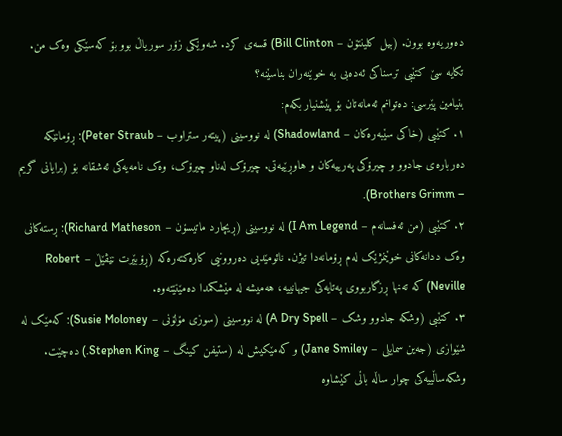دەوریەوە بوون. (بیل کلینتۆن – Bill Clinton) قسەی کرد. شەوێکی زۆر سوریاڵ بوو بۆ کەسێکی وەک من.
تکایە سێ کتێبی ترسناکی ئەدەبی بە خوێنەران بناسێنە؟
بنیامین پێرسی: دەتوانم ئەمانەتان بۆ پێشنیار بکەم:
١. کتێبی (خاکی سێبەرەکان – Shadowland) لە نووسینی (پیتەر ستراوب – Peter Straub): ڕۆمانێکە دەربارەی جادوو و چیرۆکی پەرییەکان و هاوڕێیەتی. چیرۆک لەناو چیرۆک، وەک نامەیەکی ئەشقانە بۆ (برایانی گریم – Brothers Grimm).
٢. کتێبی (من ئەفسانەم – I Am Legend) لە نووسینی (ڕیچارد ماتیسۆن – Richard Matheson): ڕستەکانی وەک ددانەکانی خوێنمژێک لەم ڕۆمانەدا تیژن. نائومێدیی دەروونیی کارەکتەرەکە (ڕۆبێرت نێڤێڵ – Robert Neville) کە تەنها ڕزگاربووی پەتایەکی جیهانییە، هەمیشە لە مێشکمدا دەمێنێتەوە.
٣. کتێبی (وشکە جادوو وشک – A Dry Spell) لە نووسینی (سوزی مۆلۆنی – Susie Moloney): کەمێک لە شێوازی (جەین سمایلی – Jane Smiley) و کەمێکیش لە (ستیفن کینگ – Stephen King.) دەچێت. وشکەساڵییەکی چوار ساڵە باڵی کێشاوە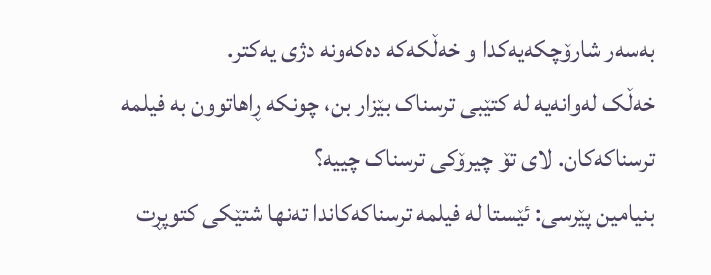بەسەر شارۆچکەیەکدا و خەڵکەکە دەکەونە دژی یەکتر.
خەڵک لەوانەیە لە کتێبی ترسناک بێزار بن، چونکە ڕاهاتوون بە فیلمە ترسناکەکان. لای تۆ چیرۆکی ترسناک چییە؟
بنیامین پێرسی: ئێستا لە فیلمە ترسناکەکاندا تەنها شتێکی کتوپڕت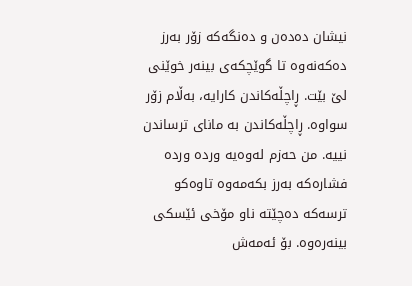نیشان دەدەن و دەنگەکە زۆر بەرز دەکەنەوە تا گوێچکەی بینەر خوێنی لێ بێت. ڕاچڵەکاندن کارایە، بەڵام زۆر سواوە. ڕاچڵەکاندن بە مانای ترساندن نییە. من حەزم لەوەیە وردە وردە فشارەکە بەرز بکەمەوە تاوەکو ترسەکە دەچێتە ناو مۆخی ئێسکی بینەرەوە. بۆ ئەمەش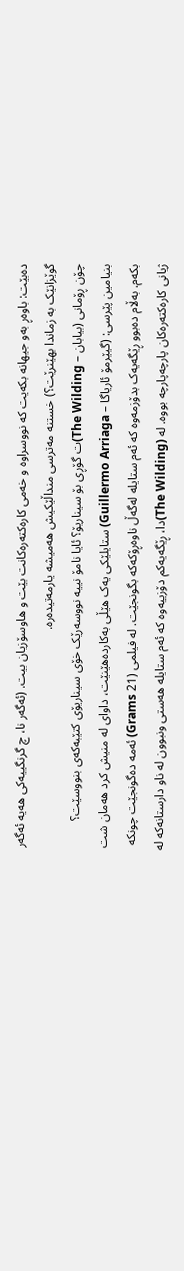دەبێت: باوەڕ بەو جیهانە بکەیت کە نووسراوە و خەمی کارەکتەرەکانت بێت و هاوسۆزیان بیت. (ئەگەر نا، چ گرنگییەکی هەیە ئەگەر گوێزانێک بە زماندا بهێنرێت؟) خستنە مەترسی منداڵێکیش هەمیشە یارمەتیدەرە.
چۆن ڕۆمانی (بیابان – The Wilding)ت گۆڕی بۆ سیناریۆ؟ ئایا نامۆ نییە نووسەرێک خۆی سیناریۆی کتێبەکەی بنووسێت؟
بنیامین پێرسی: (گیێرمۆ ئاریاگا – Guillermo Arriaga) ستایلێکی یەک هێڵی بەکاردەهێنێت، داوای لە منیش کرد هەمان شت بکەم. بەڵام دەبوو ڕێگەیەک بدۆزمەوە کە ئەم ستایلە لەگەڵ ناوەڕۆکەکە بگونجێت. لە فیلمی (21 Grams) ئەمە دەگونجێت چونکە ژیانی کارەکتەرەکان پارچەپارچە بووە. لە (The Wilding)دا، ڕێگەیەکم دۆزییەوە کە ئەم ستایلە هەستی ونبوون لە ناو دارستانەکە لە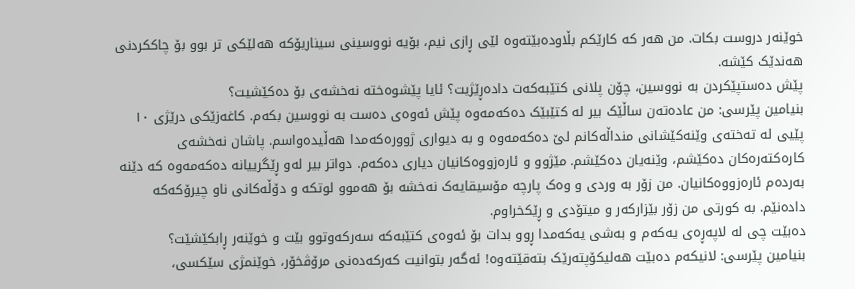خوێنەر دروست بکات. من هەر کە کارێکم بڵاودەبێتەوە لێی ڕازی نیم، بۆیە نووسینی سیناریۆکە هەلێکی تر بوو بۆ چاککردنی هەندێک کێشە.
پێش دەستپێکردن بە نووسین، چۆن پلانی کتێبەکەت دادەڕێژیت؟ ئایا پێشوەختە نەخشەی بۆ دەکێشیت؟
بنیامین پێرسی: من عادەتەن ساڵێک بیر لە کتێبێک دەکەمەوە پێش ئەوەی دەست بە نووسین بکەم. کاغەزێکی درێژی ١٠ پێیی لە تەختەی وێنەکێشانی منداڵەکانم لێ دەکەمەوە و بە دیواری ژوورەکەمدا هەڵیدەواسم. پاشان نەخشەی کارەکتەرەکان دەکێشم، وێنەیان دەکێشم. مێژوو و ئارەزووەکانیان دیاری دەکەم. دواتر بیر لەو ڕێگرییانە دەکەمەوە کە دێنە بەردەم ئارەزووەکانیان. من زۆر بە وردی و وەک پارچە مۆسیقایەک نەخشە بۆ هەموو لوتکە و دۆڵەکانی ناو چیرۆکەکە دادەنێم. بە کورتی من زۆر بێزارکەر و میتۆدی و ڕێکخراوم.
دەبێت چی لە لاپەڕەی یەکەم و بەشی یەکەمدا ڕوو بدات بۆ ئەوەی کتێبەکە سەرکەوتوو بێت و خوێنەر ڕابکێشێت؟
بنیامین پێرسی: لانیکەم دەبێت هەلیکۆپتەرێک بتەقێتەوە! ئەگەر بتوانیت کەرکەدەنی مرۆڤخۆر، خوێنمژی سێکسی،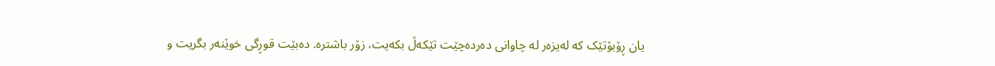یان ڕۆبۆتێک کە لەیزەر لە چاوانی دەردەچێت تێکەڵ بکەیت، زۆر باشترە. دەبێت قوڕگی خوێنەر بگریت و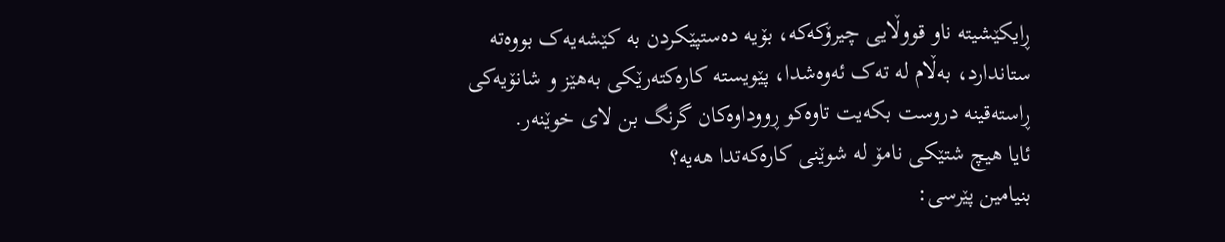ڕایکێشیتە ناو قووڵایی چیرۆکەکە، بۆیە دەستپێکردن بە کێشەیەک بووەتە ستاندارد، بەڵام لە تەک ئەوەشدا، پێویستە کارەکتەرێکی بەهێز و شانۆیەکی ڕاستەقینە دروست بکەیت تاوەکو ڕووداوەکان گرنگ بن لای خوێنەر.
ئایا هیچ شتێکی نامۆ لە شوێنی کارەکەتدا هەیە؟
بنیامین پێرسی: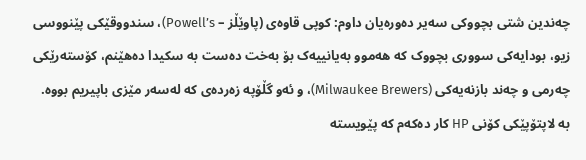چەندین شتی بچووکی سەیر دەورەیان داوم: کوپی قاوەی (پاوێڵز – Powell’s)، سندووقێکی پێنووسی زیو، بودایەکی سووری بچووک کە هەموو بەیانییەک بۆ بەخت دەست بە سکیدا دەهێنم، کۆستەرێکی چەرمی و چەند بازنەیەکی (Milwaukee Brewers)، و ئەو گڵۆپە زەردەی کە لەسەر مێزی باپیریم بووە. بە لاپتۆپێکی کۆنی HP کار دەکەم کە پێویستە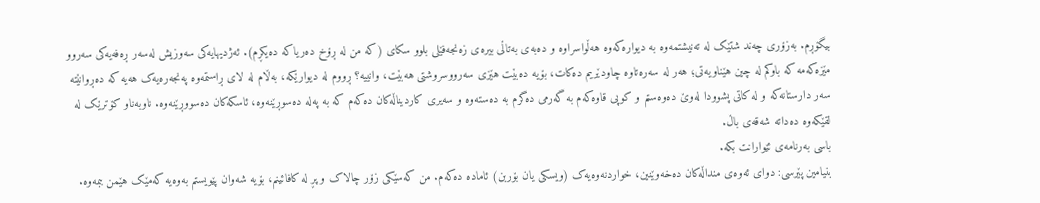بیگۆڕم. بەزۆری چەند شتێک لە تەنیشتمەوە بە دیوارەکەوە هەڵواسراوە و دەبەی بەتاڵی بیرەی زەنجەفێلی بلوو سکای (کە من لە ڕۆخ دەریاکە دەیکڕم). ئەژدیهایەکی سەوزیش لەسەر ڕەفەیەکی سەروو مێزەکەمە کە باوکم لە چین هێناویەتی؛ هەر لە سەرەتاوە چاودێریم دەکات، بۆیە دەبێت هێزی سەرووسروشتی هەبێت، وانییە؟ ڕووم لە دیوارێکە، بەڵام لە لای ڕاستمەوە پەنجەرەیەک هەیە کە دەڕوانێتە سەر دارستانەکە و لە کاتی پشوودا لەوێ دەوەستم و کوپی قاوەکەم بە گەرمی دەگرم بە دەستەوە و سەیری کاردیناڵەکان دەکەم کە بە پەلە دەسوڕێنەوە، ئاسکەکان دەسووڕێنەوە. ناوبەناو کۆترێک لە لقێکەوە دەداتە شەقەی باڵ.
باسی بەرنامەی ئێوارانت بکە.
بنیامین پێرسی: دوای ئەوەی منداڵەکان دەخەوێنین، خواردنەوەیەک (ویسکی یان بۆربن) ئامادە دەکەم. من کەسێکی زۆر چالاک و پڕ لە کافائینم، بۆیە شەوان پێویستم بەوەیە کەمێک هێمن ببمەوە.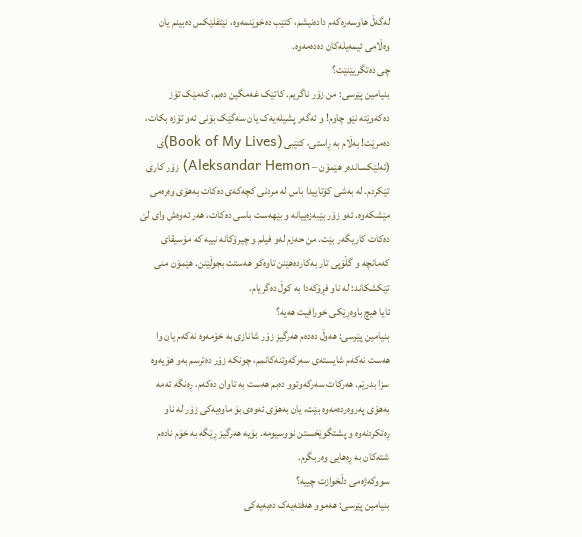لەگەڵ هاوسەرەکەم دادەنیشم، کتێب دەخوێنمەوە، نێتفلێکس دەبینم یان وەڵامی ئیمەیلەکان دەدەمەوە.
چی دەتگریێنێت؟
بنیامین پێرسی: من زۆر ناگریم. کاتێک غەمگین دەبم، کەمێک تۆز دەکەوێتە نێو چاوم! و ئەگەر پشیلەیەک یان سەگێک بۆنی ئەو تۆزە بکات، دەمرێت! بەڵام بە ڕاستی، کتێبی (Book of My Lives)ی (ئەلێکساندەر هێمۆن – Aleksandar Hemon) زۆر کاری تێکردم. لە بەشی کۆتاییدا باس لە مردنی کچەکەی دەکات بەهۆی وەرەمی مێشکەوە. ئەو زۆر بێبەزەییانە و بێهەست باسی دەکات، هەر ئەوەش وای لێ دەکات کاریگەر بێت. من حەزم لەو فیلم و چیرۆکانە نییە کە مۆسیقای کەمانچە و گڵۆپی تار بەکاردەهێنن تاوەکو هەستت بجوڵێنن. هێمۆن منی تێکشکاند: لە ناو فڕۆکەدا بە کوڵ دەگریام.
ئایا هیچ باوەڕێکی خورافیت هەیە؟
بنیامین پێرسی: هەوڵ دەدەم هەرگیز زۆر شانازی بە خۆمەوە نەکەم یان وا هەست نەکەم شایستەی سەرکەوتنەکانمم، چونکە زۆر دەترسم بەو هۆیەوە سزا بدرێم. هەرکات سەرکەوتوو دەبم هەست بە تاوان دەکەم. ڕەنگە ئەمە بەهۆی پەروەردەمەوە بێت، یان بەهۆی ئەوەی بۆ ماوەیەکی زۆر لە ناو ڕەتکردنەوە و پشتگوێخستن نووسیومە. بۆیە هەرگیز ڕێگە بە خۆم نادەم شتەکان بە ڕەهایی وەربگرم.
سووکەژەمی دڵخوازت چییە؟
بنیامین پێرسی: هەموو هەفتەیەک دەبەیەکی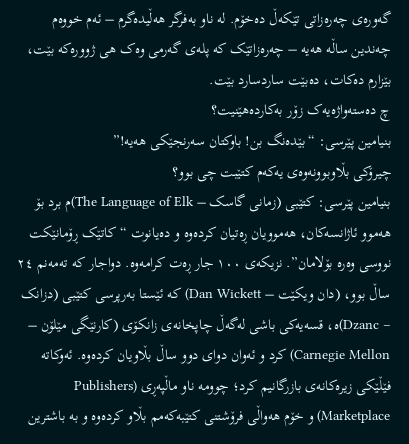گەورەی چەرەزاتی تێکەڵ دەخۆم. لە ناو بەفرگر هەڵیدەگرم – ئەم خووەم چەندین ساڵە هەیە – چەرەزاتێک کە پلەی گەرمی وەک هی ژوورەکە بێت، بێزارم دەکات، دەبێت ساردسارد بێت.
چ دەستەواژەیەک زۆر بەکاردەهێنیت؟
بنیامین پێرسی: “بێدەنگ بن! باوکتان سەرنجێکی هەیە!”
چیرۆکی بڵاوبوونەوەی یەکەم کتێبت چی بوو؟
بنیامین پێرسی: کتێبی (زمانی گاسک – The Language of Elk)م برد بۆ هەموو ئاژانسەکان، هەموویان ڕەتیان کردەوە و دەیانوت “کاتێک ڕۆمانێکت نووسی وەرە بۆلامان”. نزیکەی ١٠٠ جار ڕەت کرامەوە. دواجار کە تەمەنم ٢٤ ساڵ بوو، (دان ویکێت – Dan Wickett) کە ئێستا بەرپرسی کتێبی (دزانک – Dzanc)ە، قسەیەکی باشی لەگەڵ چاپخانەی زانکۆی (کارنێگی مێلۆن – Carnegie Mellon) کرد و ئەوان دوای دوو ساڵ بڵاویان کردەوە. ئەوکاتە فێڵێکی زیرەکانەی بازرگانیم کرد؛ چوومە ناو ماڵپەڕی (Publishers Marketplace) و خۆم هەواڵی فرۆشتنی کتێبەکەمم بڵاو کردەوە و بە باشترین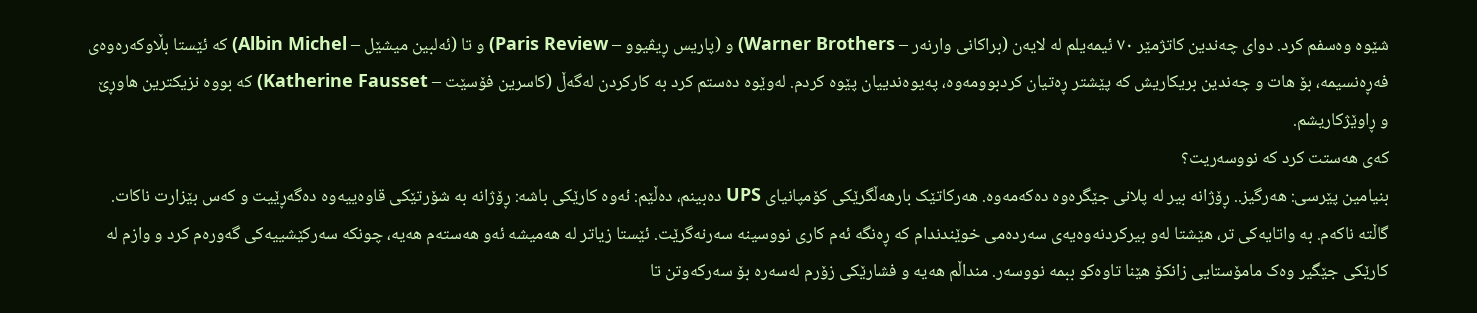شێوە وەسفم کرد. دوای چەندین کاتژمێر ٧٠ ئیمەیلم لە لایەن (براکانی وارنەر – Warner Brothers) و (پاریس ڕیڤیوو – Paris Review) و تا (ئەلبین میشێل – Albin Michel) کە ئێستا بڵاوکەرەوەی فەڕەنسیمە، بۆ هات و چەندین بریکاریش کە پێشتر ڕەتیان کردبوومەوە، پەیوەندییان پێوە کردم. لەوێوە دەستم کرد بە کارکردن لەگەڵ (کاسرین فۆسێت – Katherine Fausset) کە بووە نزیکترین هاوڕێ و ڕاوێژکاریشم.
کەی هەستت کرد کە نووسەریت؟
بنیامین پێرسی: هەرگیز.. ڕۆژانە بیر لە پلانی جێگرەوە دەکەمەوە. هەرکاتێک بارهەڵگرێکی کۆمپانیای UPS دەبینم، دەڵێم: ئەوە کارێکی باشە: ڕۆژانە بە شۆرتێکی قاوەییەوە دەگەڕێیت و کەس بێزارت ناکات. گاڵتە ناکەم. بە واتایەکی تر، هێشتا لەو بیرکردنەوەیەی سەردەمی خوێندندام کە ڕەنگە ئەم کاری نووسینە سەرنەگرێت. ئێستا زیاتر لە هەمیشە ئەو هەستەم هەیە، چونکە سەرکێشییەکی گەورەم کرد و وازم لە کارێکی جێگیر وەک مامۆستایی زانکۆ هێنا تاوەکو ببمە نووسەر. منداڵم هەیە و فشارێکی زۆرم لەسەرە بۆ سەرکەوتن تا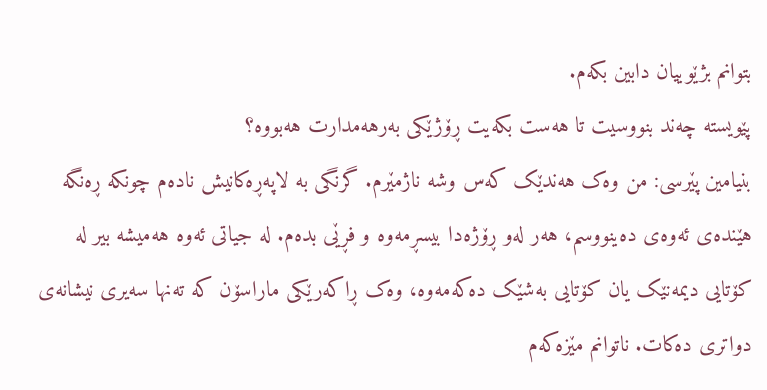بتوانم بژێوییان دابین بکەم.
پێویستە چەند بنووسیت تا هەست بکەیت ڕۆژێکی بەرهەمدارت هەبووە؟
بنیامین پێرسی: من وەک هەندێک کەس وشە ناژمێرم. گرنگی بە لاپەڕەکانیش نادەم چونکە ڕەنگە هێندەی ئەوەی دەینووسم، هەر لەو ڕۆژەدا بیسڕمەوە و فڕێی بدەم. لە جیاتی ئەوە هەمیشە بیر لە کۆتایی دیمەنێک یان کۆتایی بەشێک دەکەمەوە، وەک ڕاکەرێکی ماراسۆن کە تەنها سەیری نیشانەی دواتری دەکات. ناتوانم مێزەکەم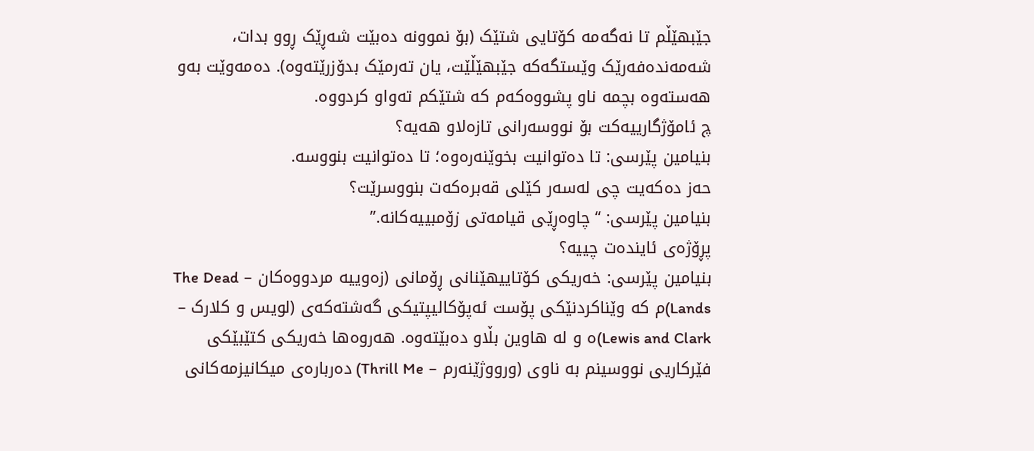جێبهێڵم تا نەگەمە کۆتایی شتێک (بۆ نموونە دەبێت شەڕێک ڕوو بدات، شەمەندەفەرێک وێستگەکە جێبهێڵێت، یان تەرمێک بدۆزرێتەوە). دەمەوێت بەو هەستەوە بچمە ناو پشووەکەم کە شتێکم تەواو کردووە.
چ ئامۆژگارییەکت بۆ نووسەرانی تازەلاو هەیە؟
بنیامین پێرسی: تا دەتوانیت بخوێنەرەوە؛ تا دەتوانیت بنووسە.
حەز دەکەیت چی لەسەر کێلی قەبرەکەت بنووسرێت؟
بنیامین پێرسی: “چاوەڕێی قیامەتی زۆمبییەکانە.”
پڕۆژەی ئایندەت چییە؟
بنیامین پێرسی: خەریکی کۆتاییهێنانی ڕۆمانی (زەوییە مردووەکان – The Dead Lands)م کە وێناکردنێکی پۆست ئەپۆکالیپتیکی گەشتەکەی (لویس و کلارک – Lewis and Clark)ە و لە هاوین بڵاو دەبێتەوە. هەروەها خەریکی کتێبێکی فێرکاریی نووسینم بە ناوی (ورووژێنەرم – Thrill Me) دەربارەی میکانیزمەکانی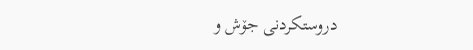دروستکردنی جۆش و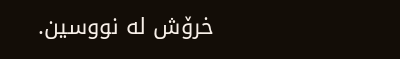خرۆش لە نووسین.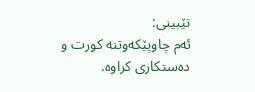تێبینی:
ئەم چاوپێکەوتنە کورت و دەستکاری کراوە.